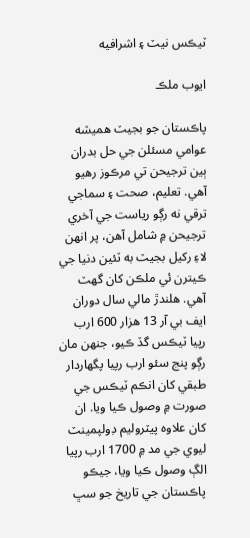ٽيڪس نيٽ ۽ اشرافيه

ايوب ملڪ

پاڪستان جو بجيٽ هميشه عوامي مسئلن جي حل بدران ٻين ترجيحن تي مرڪوز رهيو آهي. تعليم، صحت ۽ سماجي ترقي نه رڳو رياست جي آخري ترجيحن ۾ شامل آهن، پر انهن لاءِ رکيل بجيٽ به ٽئين دنيا جي ڪيترن ئي ملڪن کان گهٽ آهي. هلندڙ مالي سال دوران ايف بي آر 13 هزار 600 ارب رپيا ٽيڪس گڏ ڪيو، جنهن مان رڳو پنج سئو ارب رپيا پگهاردار طبقي کان انڪم ٽيڪس جي صورت ۾ وصول ڪيا ويا. ان کان علاوه پيٽروليم ڊولپمينٽ ليوي جي مد ۾ 1700 ارب رپيا الڳ وصول ڪيا ويا، جيڪو پاڪستان جي تاريخ جو سڀ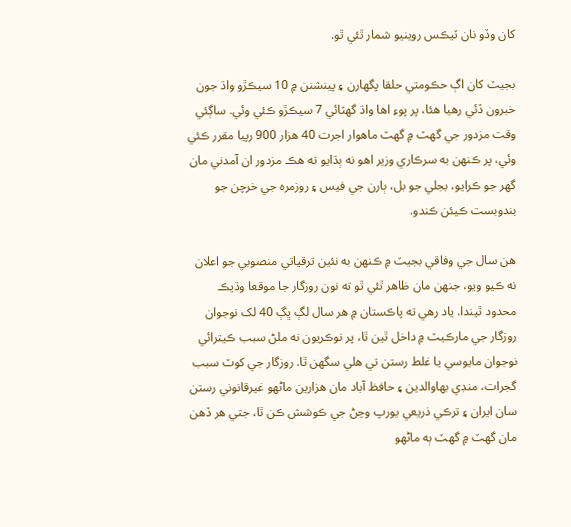کان وڏو نان ٽيڪس روينيو شمار ٿئي ٿو.

بجيٽ کان اڳ حڪومتي حلقا پگهارن ۽ پينشنن ۾ 10 سيڪڙو واڌ جون خبرون ڏئي رهيا هئا، پر پوءِ اها واڌ گهٽائي 7 سيڪڙو ڪئي وئي. ساڳئي وقت مزدور جي گهٽ ۾ گهٽ ماهوار اجرت 40 هزار 900 رپيا مقرر ڪئي وئي، پر ڪنهن به سرڪاري وزير اهو نه ٻڌايو ته هڪ مزدور ان آمدني مان گهر جو ڪرايو، بجلي جو بل، ٻارن جي فيس ۽ روزمره جي خرچن جو بندوبست ڪيئن ڪندو.

هن سال جي وفاقي بجيٽ ۾ ڪنهن به نئين ترقياتي منصوبي جو اعلان نه ڪيو ويو، جنهن مان ظاهر ٿئي ٿو ته نون روزگار جا موقعا وڌيڪ محدود ٿيندا. ياد رهي ته پاڪستان ۾ هر سال لڳ ڀڳ 40 لک نوجوان روزگار جي مارڪيٽ ۾ داخل ٿين ٿا، پر نوڪريون نه ملڻ سبب ڪيترائي نوجوان مايوسي يا غلط رستن تي هلي سگهن ٿا. روزگار جي کوٽ سبب گجرات، منڊي بهاوالدين ۽ حافظ آباد مان هزارين ماڻهو غيرقانوني رستن سان ايران ۽ ترڪي ذريعي يورپ وڃڻ جي ڪوشش ڪن ٿا، جتي هر ڏهن مان گهٽ ۾ گهٽ ٻه ماڻهو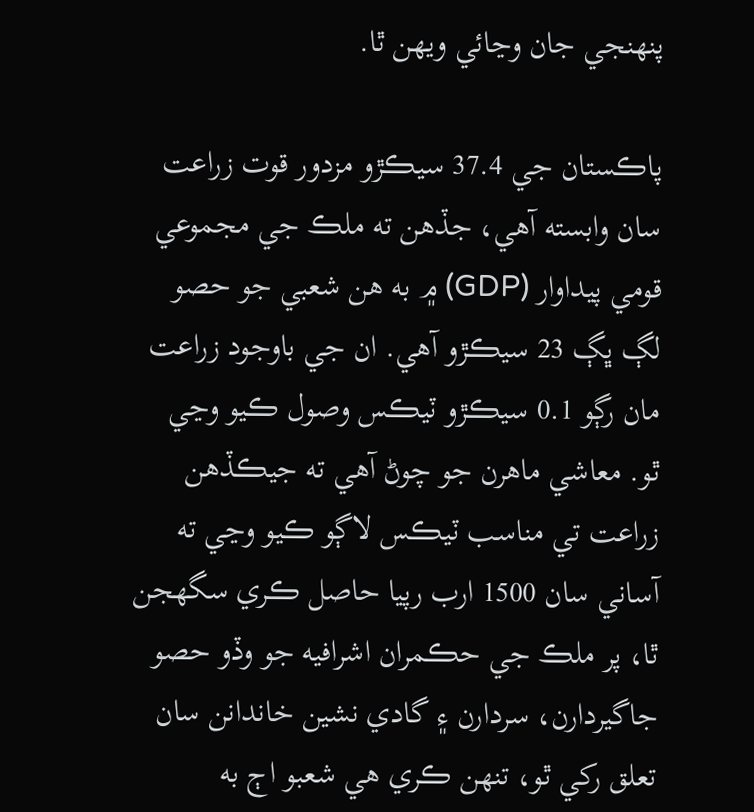پنهنجي جان وڃائي ويهن ٿا.

پاڪستان جي 37.4 سيڪڙو مزدور قوت زراعت سان وابسته آهي، جڏهن ته ملڪ جي مجموعي قومي پيداوار (GDP) ۾ به هن شعبي جو حصو لڳ ڀڳ 23 سيڪڙو آهي. ان جي باوجود زراعت مان رڳو 0.1 سيڪڙو ٽيڪس وصول ڪيو وڃي ٿو. معاشي ماهرن جو چوڻ آهي ته جيڪڏهن زراعت تي مناسب ٽيڪس لاڳو ڪيو وڃي ته آساني سان 1500 ارب رپيا حاصل ڪري سگهجن ٿا، پر ملڪ جي حڪمران اشرافيه جو وڏو حصو جاگيردارن، سردارن ۽ گادي نشين خاندانن سان تعلق رکي ٿو، تنهن ڪري هي شعبو اڄ به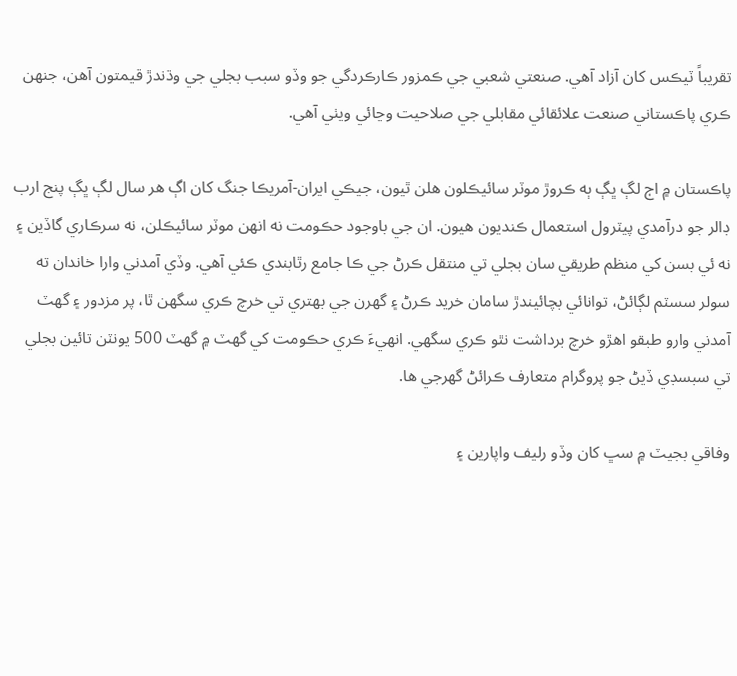تقريباً ٽيڪس کان آزاد آهي. صنعتي شعبي جي ڪمزور ڪارڪردگي جو وڏو سبب بجلي جي وڌندڙ قيمتون آهن، جنهن ڪري پاڪستاني صنعت علائقائي مقابلي جي صلاحيت وڃائي ويٺي آهي.

پاڪستان ۾ اڄ لڳ ڀڳ ٻه ڪروڙ موٽر سائيڪلون هلن ٿيون، جيڪي ايران-آمريڪا جنگ کان اڳ هر سال لڳ ڀڳ پنج ارب ڊالر جو درآمدي پيٽرول استعمال ڪنديون هيون. ان جي باوجود حڪومت نه انهن موٽر سائيڪلن، نه سرڪاري گاڏين ۽ نه ئي بسن کي منظم طريقي سان بجلي تي منتقل ڪرڻ جي ڪا جامع رٿابندي ڪئي آهي. وڏي آمدني وارا خاندان ته سولر سسٽم لڳائڻ، توانائي بچائيندڙ سامان خريد ڪرڻ ۽ گهرن جي بهتري تي خرچ ڪري سگهن ٿا، پر مزدور ۽ گهٽ آمدني وارو طبقو اهڙو خرچ برداشت نٿو ڪري سگهي. انهيءَ ڪري حڪومت کي گهٽ ۾ گهٽ 500 يونٽن تائين بجلي تي سبسڊي ڏيڻ جو پروگرام متعارف ڪرائڻ گهرجي ها.

وفاقي بجيٽ ۾ سڀ کان وڏو رليف واپارين ۽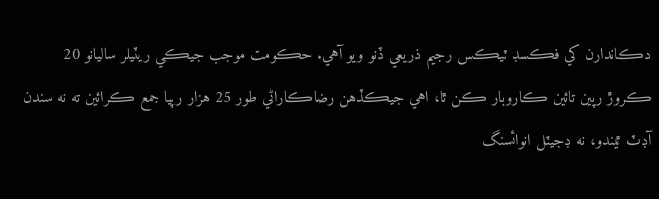دڪاندارن کي فڪسڊ ٽيڪس رجيم ذريعي ڏنو ويو آهي. حڪومت موجب جيڪي ريٽيلر ساليانو 20 ڪروڙ رپين تائين ڪاروبار ڪن ٿا، اهي جيڪڏهن رضاڪاراڻي طور 25 هزار رپيا جمع ڪرائين ته نه سندن آڊٽ ٿيندو، نه ڊجيٽل انوائسنگ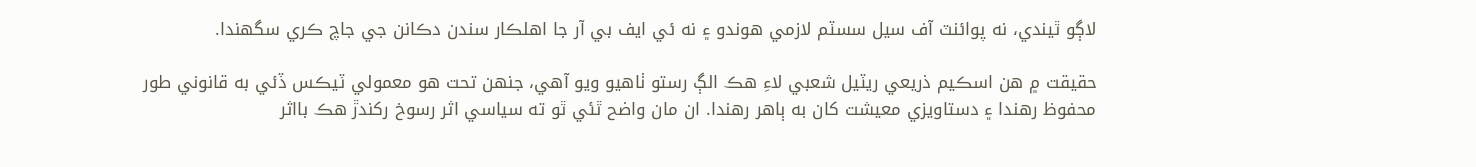لاڳو ٿيندي، نه پوائنٽ آف سيل سسٽم لازمي هوندو ۽ نه ئي ايف بي آر جا اهلڪار سندن دڪانن جي جاچ ڪري سگهندا.

حقيقت ۾ هن اسڪيم ذريعي ريٽيل شعبي لاءِ هڪ الڳ رستو ٺاهيو ويو آهي، جنهن تحت هو معمولي ٽيڪس ڏئي به قانوني طور محفوظ رهندا ۽ دستاويزي معيشت کان به ٻاهر رهندا. ان مان واضح ٿئي ٿو ته سياسي اثر رسوخ رکندڙ هڪ بااثر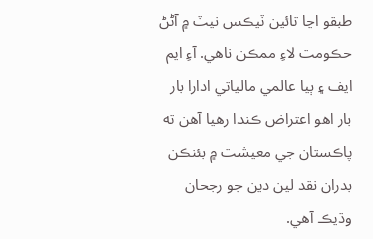طبقو اڃا تائين ٽيڪس نيٽ ۾ آڻڻ حڪومت لاءِ ممڪن ناهي. آءِ ايم ايف ۽ ٻيا عالمي مالياتي ادارا بار بار اهو اعتراض ڪندا رهيا آهن ته پاڪستان جي معيشت ۾ بئنڪن بدران نقد لين دين جو رجحان وڌيڪ آهي.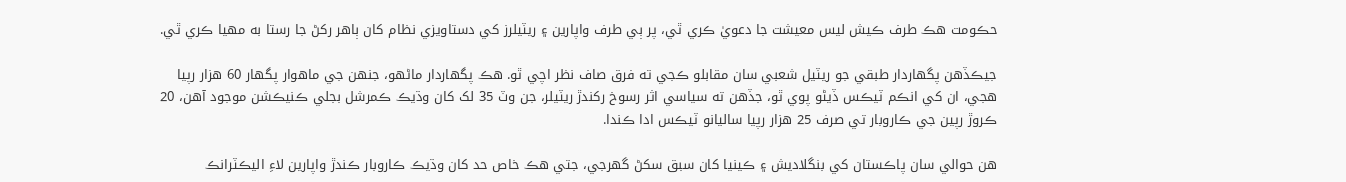حڪومت هڪ طرف ڪيش ليس معيشت جا دعويٰ ڪري ٿي، پر ٻي طرف واپارين ۽ ريٽيلرز کي دستاويزي نظام کان ٻاهر رکڻ جا رستا به مهيا ڪري ٿي.

جيڪڏهن پگهاردار طبقي جو ريٽيل شعبي سان مقابلو ڪجي ته فرق صاف نظر اچي ٿو. هڪ پگهاردار ماڻهو، جنهن جي ماهوار پگهار 60 هزار رپيا هجي، ان کي انڪم ٽيڪس ڏيڻو پوي ٿو، جڏهن ته سياسي اثر رسوخ رکندڙ ريٽيلر، جن وٽ 35 لک کان وڌيڪ ڪمرشل بجلي ڪنيڪشن موجود آهن، 20 ڪروڙ رپين جي ڪاروبار تي صرف 25 هزار رپيا ساليانو ٽيڪس ادا ڪندا.

هن حوالي سان پاڪستان کي بنگلاديش ۽ ڪينيا کان سبق سکڻ گهرجي، جتي هڪ خاص حد کان وڌيڪ ڪاروبار ڪندڙ واپارين لاءِ اليڪٽرانڪ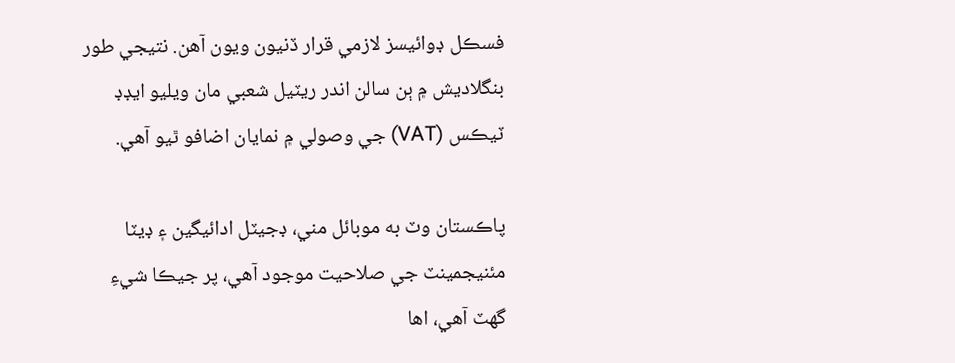فسڪل ڊوائيسز لازمي قرار ڏنيون ويون آهن. نتيجي طور بنگلاديش ۾ ٻن سالن اندر ريٽيل شعبي مان ويليو ايڊڊ ٽيڪس (VAT) جي وصولي ۾ نمايان اضافو ٿيو آهي.

پاڪستان وٽ به موبائل مني، ڊجيٽل ادائيگين ۽ ڊيٽا مئنيجمينٽ جي صلاحيت موجود آهي، پر جيڪا شيءِ گهٽ آهي، اها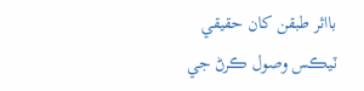بااثر طبقن کان حقيقي ٽيڪس وصول ڪرڻ جي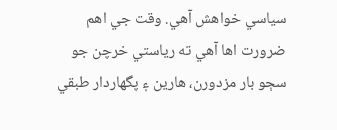سياسي خواهش آهي. وقت جي اهم ضرورت اها آهي ته رياستي خرچن جو سڄو بار مزدورن، هارين ۽ پگهاردار طبقي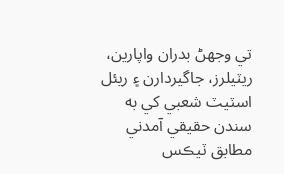تي وجهڻ بدران واپارين، ريٽيلرز، جاگيردارن ۽ ريئل اسٽيٽ شعبي کي به سندن حقيقي آمدني مطابق ٽيڪس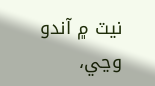نيٽ ۾ آندو وڃي،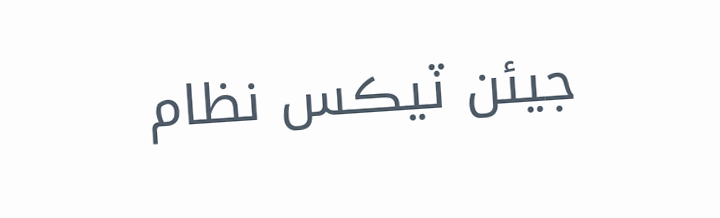جيئن ٽيڪس نظام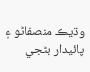وڌيڪ منصفاڻو ۽ پائيدار بڻجي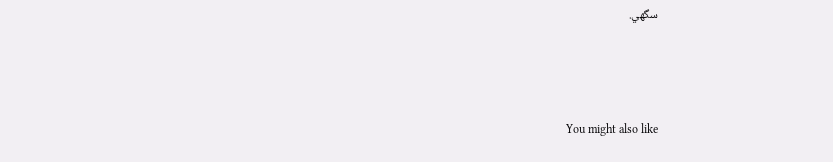سگهي.



You might also like